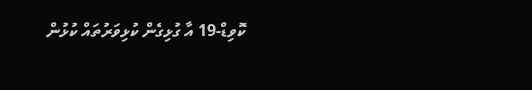ކޮވިޑް-19 އާ ގުޅިގެން ކުޅިވަރުތައް ކުޅުން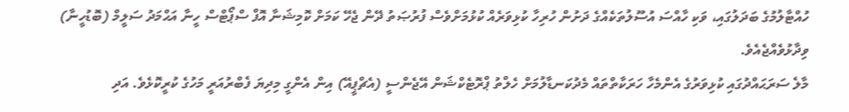ހުއްޓާލުމުގެ ބަދަލުގައި، ވަކި ހާއްސަ އުސޫލުތަކެއްގެ ދަށުން ހުރިހާ ކުޅިވަރެއް ކުޅުމަށްވެސް ފުރުޞަތު ދޭން ޖެހޭ ކަމަށް ކޮމިޝަނާ އޮފް ސްޕޯޓްސް ހީނާ އަޙްމަދު ސަލީމް (ބޮޑުހީނާ) ވިދާޅުވެއްޖެއެވެ.
މާލެ ސަރަޙައްދުގައި ކުޅިވަރުގެ އެންމެހާ ހަރަކާތްތައް މެދުކަނޑާލުމަށް ހެލްތު ޕްރޮޓެކްޝަން އޭޖެންސީ (އެޗްޕީއޭ) އިން އެންގީ މިދިޔަ ފެބްރުއަރީ މަހުގެ ކުރީކޮޅެވެ. އަދި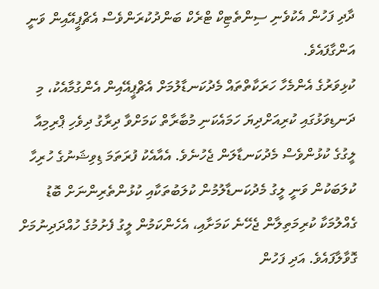ދާދި ފަހުން އެކުވެނި ސިންތެޓިކް ޓްރެކް ބަންދުކުރަންވެސް އެޗްޕީއޭއިން ވަނީ އަންގާފައެވެ.
ކުޅިވަރުގެ އެންމެހާ ހަރަކާތްތައް މެދުކަނޑާލުމަށް އެޗްޕީއޭއިން އެންގުމާއެކު، މި ދަނޑިވަޅުގައި ކުރިއަށްދިޔަ ހަމައެކަނި މުބާރާތް ކަމަށްވާ ދިރާގު ދިވެހި ޕްރިމިއާ ލީގުގެ ކުޅުންވެސް މެދުކަނޑާލަން ޖެހުނެވެ. އެއާއެކު ފުރަތަމަ ޑިވިޝަނުގެ ހުރިހާ ކުލަބަކުން ވަނީ ލީގު މެދުކަނޑާލުމުން ކުލަބުތަކާއި ކުޅުންތެރިންނަށް ބޮޑު ގެއްލުމަކާ ކުރިމަތިލާން ޖެހޭނެ ކަމަށާއި، އެހެންކަމުން ލީގު ފެށުމުގެ ހުއްދަދިނުމަށް ގޮވާލާފައެވެ. އަދި ފަހުން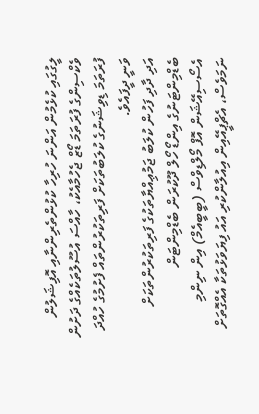ލީގުގައި ކުޅެމުން އަންނަ ހުރިހާ ކުޅުންތެރިންނާއި އޮފިޝަލުން ވެކްސިންގެ ފުރަތަމަ ޑޯޒް ޖެހުމާއެކު، ހާއްސަ އުސޫލުތަކެއްގެ ދަށުން ފުރަތަމަ ޑިވިޝަނުގެ ކުލަބުތަކަށް ފަރިތަކުރުންތައް ފެށުމުގެ ހުއްދަ ވަނީ ދީފައެވެ.
އަދި ދާދި ފަހުން ކުލަބު ޖަމުޢިއްޔާތަކުގެ ފަރިތަކުރުންތަކަށް ބެޑްމިންޓަނުގެ އިންޑޯ ހޯލް ދޫކުރަން ބެޑްމިންޓަން އެސޯސިއޭޝަން އޮފް މޯލްޑިވްސް (ބީބީއެމް) އިން ނިންމި ނަމަވެސް، އެޗްޕީއޭއިން އިއުލާންކުރި އައު ފިޔަވަޅުތަކާ އެއްގޮތަށް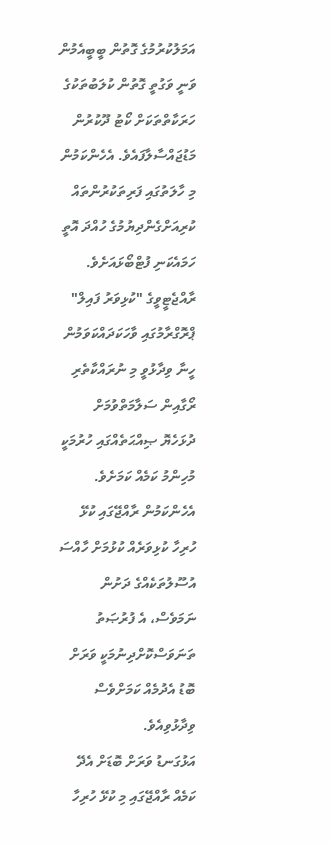އަމަލުކުރުމުގެ ގޮތުން ބީބީއެމުން ވަނީ ވަގުތީ ގޮތުން ކުލަބުތަކުގެ ހަރަކާތްތަކަށް ކޯޓު ދޫކުރުން މަޑުޖައްސާލާފައެވެ. އެހެންކަމުން މި ހާލަތުގައި ފަރިތަކުރުންތައް ކުރިއަށްގެންދިޔުމުގެ ހުއްދަ އޮތީ ހަމައެކަނި ފުޓްބޯޅައަށެވެ.
ރާއްޖެޓީވީގެ "ކުޅިވަރު ފައިލް" ޕްރޮގްރާމުގައި ވާހަކަދައްކަވަމުން ހީނާ ވިދާޅުވީ މި ނުރައްކާތެރި ރޯގާއިން ސަލާމަތްވުމަށް ދުޅަހެޔޮ ޞިއްޙަތެއްގައި ހުރުމަކީ މުހިންމު ކަމެއް ކަމަށެވެ. އެހެންކަމުން ރާއްޖޭގައި ކުޅޭ ހުރިހާ ކުޅިވަރެއް ކުޅުމަށް ހާއްސަ އުސޫލުތަކެއްގެ ދަށުން ނަމަވެސް، އެ ފުރުޞަތު ތަނަވަސްކޮށްދިނުމަކީ ވަރަށް ބޮޑު އެދުމެއް ކަމަށްވެސް ވިދާޅުވިއެވެ.
އަޅުގަނޑު ވަރަށް ބޮޑަށް އެދޭ ކަމެއް ރާއްޖޭގައި މި ކުޅޭ ހުރިހާ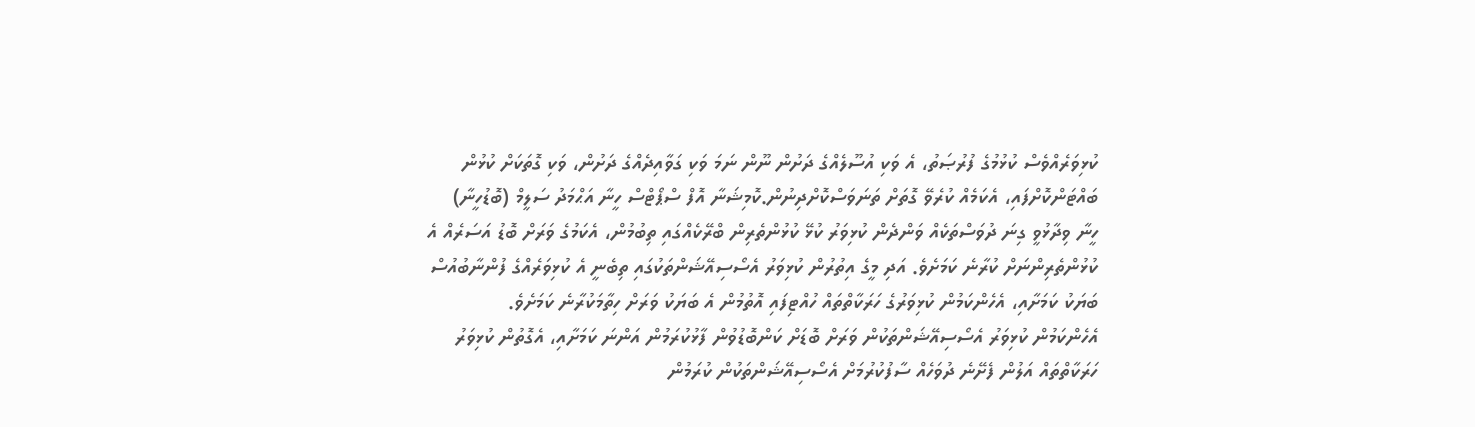ކުޅިވަރެއްވެސް ކުޅުމުގެ ފުރުޞަތު، އެ ވަކި އުސޫލެއްގެ ދަށުން ނޫން ނަމަ ވަކި ގަވާއިދެއްގެ ދަށުން، ވަކި ގޮތަކަށް ކުޅުން ބައްޓަންކޮށްފައި، އެކަމެއް ކުރެވޭ ގޮތަށް ތަނަވަސްކޮށްދިނުން.ކޮމިޝަނާ އޮފް ސްޕޯޓްސް ހީނާ އަޙްމަދު ސަލީމް (ބޮޑުހީނާ)
ހީނާ ވިދާޅުވީ ގިނަ ދުވަސްތަކެއް ވަންދެން ކުޅިވަރު ކުޅޭ ކުޅުންތެރިން ބްރޭކެއްގައި ތިބުމުން، އެކަމުގެ ވަރަށް ބޮޑު އަސަރެއް އެ ކުޅުންތެރިންނަށް ކުރާނެ ކަމަށެވެ. އަދި މީގެ އިތުރުން ކުޅިވަރު އެސޯސިއޭޝަންތަކުގައި ތިބެނީ އެ ކުޅިވަރެއްގެ ފުންނާބުއުސް ބަޔަކު ކަމަށާއި، އެހެންކަމުން ކުޅިވަރުގެ ހަރަކާތްތައް ހުއްޓިފައި އޮތުމުން އެ ބަޔަކު ވަރަށް ހިތާމަކުރާނެ ކަމަށެވެ.
އެހެންކަމުން ކުޅިވަރު އެސޯސިއޭޝަންތަކުން ވަރަށް ބޮޑަށް ކަންބޮޑުވުން ފާޅުކުރަމުން އަންނަ ކަމަށާއި، އެގޮތުން ކުޅިވަރު ހަރަކާތްތައް އަލުން ފެށޭނެ ދުވަހެއް ސާފުކުރުމަށް އެސޯސިއޭޝަންތަކުން ކުރަމުން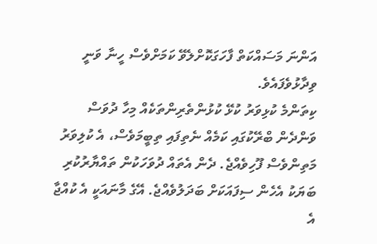އަންނަ މަސައްކަތް ފާހަގަކޮށްލެވޭ ކަމަށްވެސް ހީނާ ވަނީ ވިދާޅުވެފައެވެ.
ކިތަންމެ ކުޅިވަރު ކުޅޭ ކުޅުންތެރިންތަކެއް މިހާ ދުވަސް ވަންދެން ބްރޭކުގައި ކަމެއް ނެތިފައި ތިބީމަވެސް، އެ ކުލިވަރު މަތިންވެސް ފޫހިވެއްޖެ. ދެން އެތައް ދުވަހަކުން ތައްޔާރުކުރި ބަޔަކު އެހެން ސިފައަކަށް ބަދަލުވެއްޖެ. އޭގެ މާނައަކީ އެ ކުއްޖާ އެ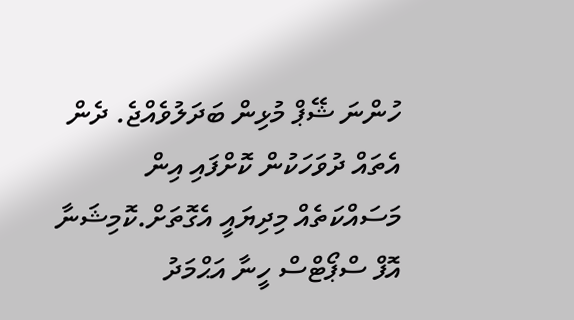ހުންނަ ޝޭޕް މުޅިން ބަދަލުވެއްޖެ. ދެން އެތައް ދުވަހަކުން ކޮށްފައި އިން މަސައްކަތެއް މިދިޔައީ އެގޮތަށް.ކޮމިޝަނާ އޮފް ސްޕޯޓްސް ހީނާ އަޙްމަދު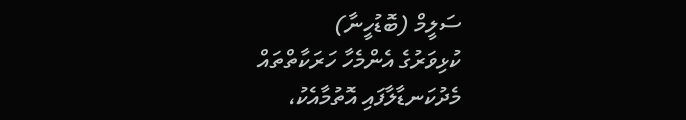ސަލީމް (ބޮޑުހީނާ)
ކުޅިވަރުގެ އެންމެހާ ހަރަކާތްތައް މެދުކަނޑާލާފައި އޮތުމާއެކު،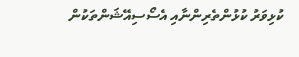ކުޅިވަރު ކުޅުންތެރިންނާއި އެސޯސިއޭޝަންތަކުން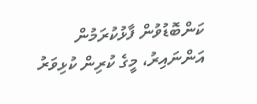ކަންބޮޑުވުން ފާޅުކުރަމުން އަންނައިރު، މީގެ ކުރިން ކުޅިވަރު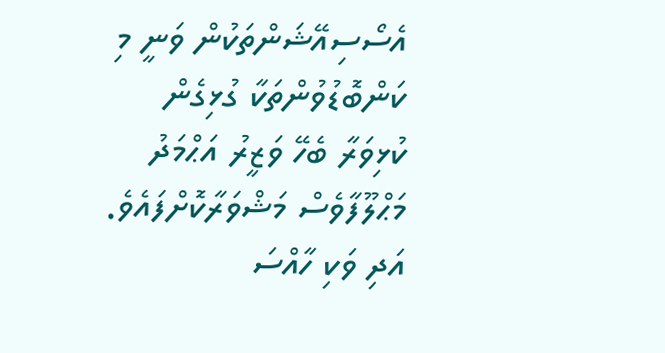އެސޯސިއޭޝަންތަކުން ވަނީ މި ކަންބޮޑުވުންތަކާ ގުޅިގެން ކުޅިވަރާ ބެހޭ ވަޒީރު އަޙްމަދު މަޙްލޫފާވެސް މަޝްވަރާކޮށްފައެވެ. އަދި ވަކި ހާއްސަ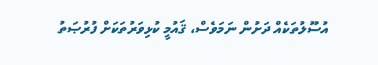އުސޫލުތަކެއް ދަށުން ނަމަވެސް، ޤައުމީ ކުޅިވަރުތަކަށް ފުރުޞަތު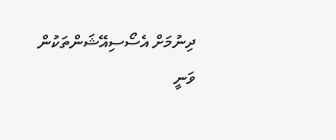ދިނުމަށް އެސޯސިއޭޝަންތަކުން ވަނީ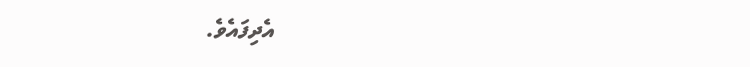އެދިފައެވެ.